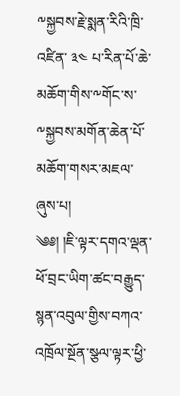༸སྐྱབས་རྗེ་སྨན་རིའི་ཁྲི་འཛིན་ ༣༤ པ་རིན་པོ་ཆེ་མཆོག་གིས་༸གོང་ས་༸སྐྱབས་མགོན་ཆེན་པོ་ མཆོག་གསར་མཇལ་ཞུས་པ།
༄༅། །ཇི་ལྟར་དགའ་ལྡན་ཕོ་བྲང་ཡིག་ཚང་བརྒྱུད་སྙན་འབུལ་གྱིས་བཀའ་འཁྲོལ་སྔོན་སྩལ་ལྟར་ཕྱི་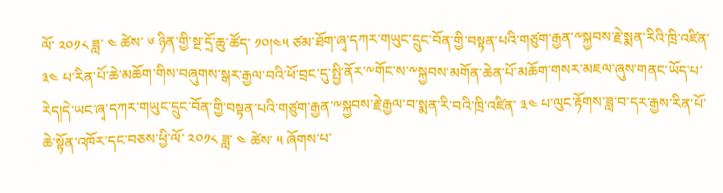ལོ་ ༢༠༡༨ ཟླ་ ༤ ཚེས་ ༦ ཉིན་གྱི་སྔ་དྲོ་ཆུ་ཚོད་ ༡༠།༤༥ ཙམ་ཐོག་ཞྭ་དཀར་གཡུང་དྲུང་བོན་གྱི་བསྟན་པའི་གཙུག་རྒྱན་༸སྐྱབས་རྗེ་སྨན་རིའི་ཁྲི་འཛིན་ ༣༤ པ་རིན་པོ་ཆེ་མཆོག་གིས་བཞུགས་སྒར་རྒྱལ་བའི་ཕོ་བྲང་དུ་སྤྱི་ནོར་༸གོང་ས་༸སྐྱབས་མགོན་ཆེན་པོ་མཆོག་གསར་མཇལ་ཞུས་གནང་ཡོད་པ་རེད།དེ་ཡང་ཞྭ་དཀར་གཡུང་དྲུང་བོན་གྱི་བསྟན་པའི་གཙུག་རྒྱན་༸སྐྱབས་རྗེ་རྒྱལ་བ་སྨན་རི་བའི་ཁྲི་འཛིན་ ༣༤ པ་ལུང་རྟོགས་ཟླ་བ་དར་རྒྱས་རིན་པོ་ཆེ་སྟོན་འཁོར་དང་བཅས་ཕྱི་ལོ་ ༢༠༡༨ ཟླ་ ༤ ཚེས་ ༥ ཞོགས་པ་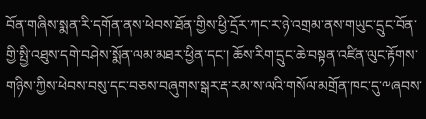བོན་གཞིས་སྨན་རི་དགོན་ནས་ཕེབས་ཐོན་གྱིས་ཕྱི་དྲོར་ཀང་ར་ཉེ་འགྲམ་ནས་གཡུང་དྲུང་བོན་གྱི་སྤྱི་འཐུས་དགེ་བཤེས་སྨོན་ལམ་མཐར་ཕྱིན་དང་། ཆོས་རིག་དྲུང་ཆེ་བསྟན་འཛིན་ལུང་རྟོགས་གཉིས་ཀྱིས་ཕེབས་བསུ་དང་བཅས་བཞུགས་སྒར་རྡ་རམ་ས་ལའི་གསོལ་མགྲོན་ཁང་དུ་༸ཞབས་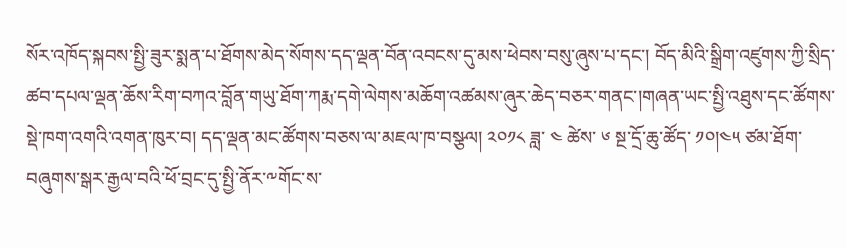སོར་འཁོད་སྐབས་སྤྱི་ཟུར་སྨན་པ་ཐོགས་མེད་སོགས་དད་ལྡན་བོན་འབངས་དུ་མས་ཕེབས་བསུ་ཞུས་པ་དང་། བོད་མིའི་སྒྲིག་འཛུགས་ཀྱི་སྲིད་ཚབ་དཔལ་ལྡན་ཆོས་རིག་བཀའ་བློན་གཡུ་ཐོག་ཀརྨ་དགེ་ལེགས་མཆོག་འཚམས་ཞུར་ཆེད་བཅར་གནང་།གཞན་ཡང་སྤྱི་འཐུས་དང་ཚོགས་སྡེ་ཁག་འགའི་འགན་ཁུར་བ། དད་ལྡན་མང་ཚོགས་བཅས་ལ་མཇལ་ཁ་བསྩལ། ༢༠༡༨ ཟླ་ ༤ ཚེས་ ༦ སྔ་དྲོ་ཆུ་ཚོད་ ༡༠།༤༥ ཙམ་ཐོག་བཞུགས་སྒར་རྒྱལ་བའི་ཕོ་བྲང་དུ་སྤྱི་ནོར་༸གོང་ས་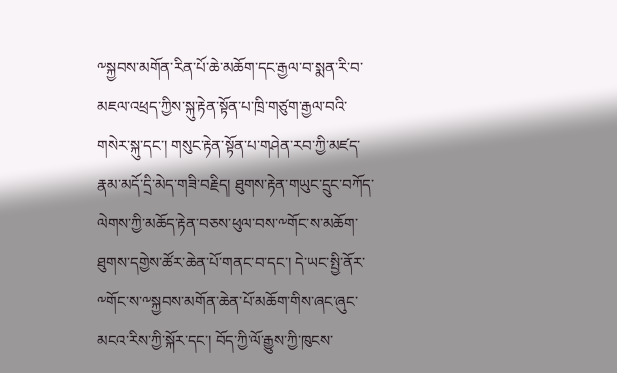༸སྐྱབས་མགོན་རིན་པོ་ཆེ་མཆོག་དང་རྒྱལ་བ་སྨན་རི་བ་མཇལ་འཕྲད་ཀྱིས་སྐུ་རྟེན་སྟོན་པ་ཁྲི་གཙུག་རྒྱལ་བའི་གསེར་སྐུ་དང་། གསུང་རྟེན་སྟོན་པ་གཤེན་རབ་ཀྱི་མཛད་རྣམ་མདོ་དྲི་མེད་གཟི་བརྗིད། ཐུགས་རྟེན་གཡུང་དྲུང་བཀོད་ལེགས་ཀྱི་མཆོད་རྟེན་བཅས་ཕུལ་བས་༸གོང་ས་མཆོག་ཐུགས་དགྱེས་ཚོར་ཆེན་པོ་གནང་བ་དང་། དེ་ཡང་སྤྱི་ནོར་༸གོང་ས་༸སྐྱབས་མགོན་ཆེན་པོ་མཆོག་གིས་ཞང་ཞུང་མངའ་རིས་ཀྱི་སྐོར་དང་། བོད་ཀྱི་ལོ་རྒྱུས་ཀྱི་ཁུངས་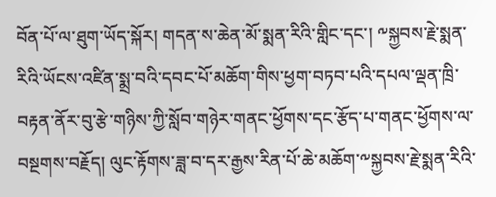བོན་པོ་ལ་ཐུག་ཡོད་སྐོར། གདན་ས་ཆེན་མོ་སྨན་རིའི་གླིང་དང་། ༸སྐྱབས་རྗེ་སྨན་རིའི་ཡོངས་འཛིན་སྨྲ་བའི་དབང་པོ་མཆོག་གིས་ཕྱག་བཏབ་པའི་དཔལ་ལྡན་ཁྲི་བརྟན་ནོར་བུ་རྩེ་གཉིས་ཀྱི་སློབ་གཉེར་གནང་ཕྱོགས་དང་རྩོད་པ་གནང་ཕྱོགས་ལ་བསྔགས་བརྗོད། ལུང་རྟོགས་ཟླ་བ་དར་རྒྱས་རིན་པོ་ཆེ་མཆོག་༸སྐྱབས་རྗེ་སྨན་རིའི་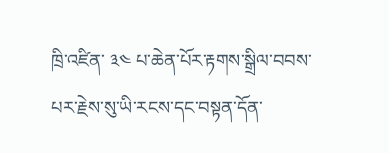ཁྲི་འཛིན་ ༣༤ པ་ཆེན་པོར་རྟགས་སྒྲིལ་བབས་པར་རྗེས་སུ་ཡི་རངས་དང་བསྟན་དོན་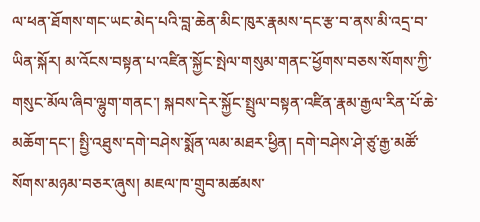ལ་ཕན་ཐོགས་གང་ཡང་མེད་པའི་བླ་ཆེན་མིང་ཁུར་རྣམས་དང་རྩ་བ་ནས་མི་འདྲ་བ་ཡིན་སྐོར། མ་འོངས་བསྟན་པ་འཛིན་སྐྱོང་སྤེལ་གསུམ་གནང་ཕྱོགས་བཅས་སོགས་ཀྱི་གསུང་མོལ་ཞིབ་ལྷུག་གནང་། སྐབས་དེར་སྐྱོང་སྤྲུལ་བསྟན་འཛིན་རྣམ་རྒྱལ་རིན་པོ་ཆེ་མཆོག་དང་། སྤྱི་འཐུས་དགེ་བཤེས་སྨོན་ལམ་མཐར་ཕྱིན། དགེ་བཤེས་ཤེ་ཙུ་རྒྱ་མཚོ་སོགས་མཉམ་བཅར་ཞུས། མཇལ་ཁ་གྲུབ་མཚམས་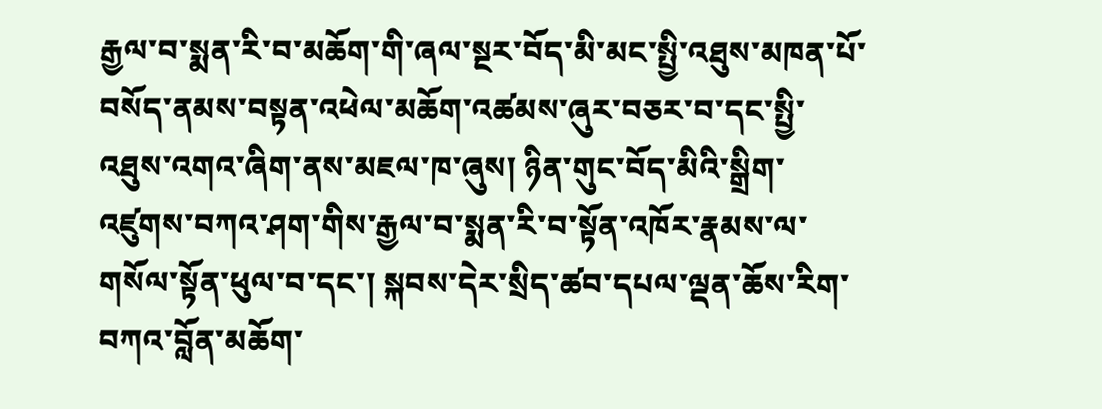རྒྱལ་བ་སྨན་རི་བ་མཆོག་གི་ཞལ་སྔར་བོད་མི་མང་སྤྱི་འཐུས་མཁན་པོ་བསོད་ནམས་བསྟན་འཕེལ་མཆོག་འཚམས་ཞུར་བཅར་བ་དང་སྤྱི་འཐུས་འགའ་ཞིག་ནས་མཇལ་ཁ་ཞུས། ཉིན་གུང་བོད་མིའི་སྒྲིག་འཛུགས་བཀའ་ཤག་གིས་རྒྱལ་བ་སྨན་རི་བ་སྟོན་འཁོར་རྣམས་ལ་གསོལ་སྟོན་ཕུལ་བ་དང་། སྐབས་དེར་སྲིད་ཚབ་དཔལ་ལྡན་ཆོས་རིག་བཀའ་བློན་མཆོག་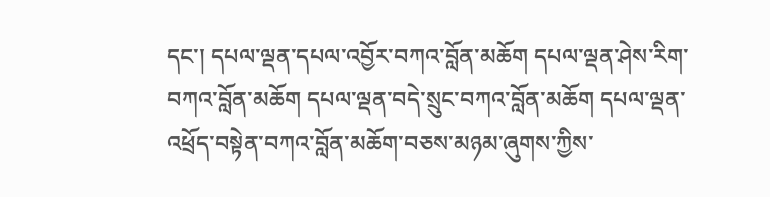དང་། དཔལ་ལྡན་དཔལ་འབྱོར་བཀའ་བློན་མཆོག དཔལ་ལྡན་ཤེས་རིག་བཀའ་བློན་མཆོག དཔལ་ལྡན་བདེ་སྲུང་བཀའ་བློན་མཆོག དཔལ་ལྡན་འཕྲོད་བསྟེན་བཀའ་བློན་མཆོག་བཅས་མཉམ་ཞུགས་ཀྱིས་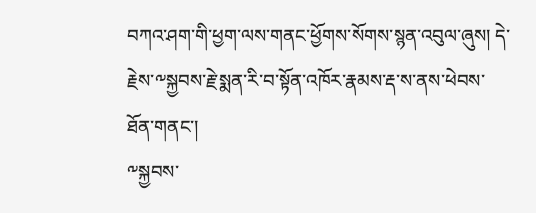བཀའ་ཤག་གི་ཕྱག་ལས་གནང་ཕྱོགས་སོགས་སྙན་འབུལ་ཞུས། དེ་རྗེས་༸སྐྱབས་རྗེ་སྨན་རི་བ་སྟོན་འཁོར་རྣམས་རྡ་ས་ནས་ཕེབས་ཐོན་གནང་།
༸སྐྱབས་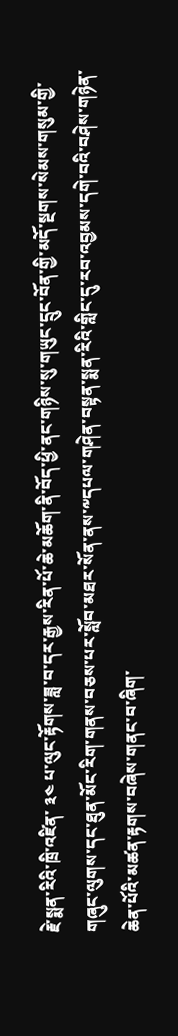རྗེ་སྨན་རིའི་ཁྲི་འཛིན་ ༣༤ པ་ལུང་རྟོགས་ཟླ་བ་དར་རྒྱས་རིན་པོ་ཆེ་མཆོག་ནི་བོད་ཕྱི་ནང་གཉིས་སུ་གཡུང་དྲུང་བོན་གྱི་མདོ་སྔགས་སེམས་གསུམ་གྱི་གཞུང་ལུགས་དང་ཐུན་མོང་རིག་གནས་བཅས་པར་སློབ་མཐར་སོན་ནས་༸དཔལ་གཤེན་བསྟན་སྨན་རིའི་གླིང་དུ་རབ་འབྱམས་དགེ་བའི་བཤེས་གཉེན་ཆེན་པོའི་མཚན་རྟགས་བཞེས་གནང་བ་ཞིག་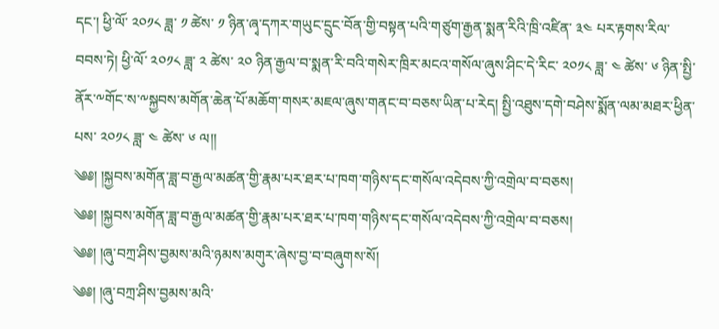དང་། ཕྱི་ལོ་ ༢༠༡༨ ཟླ་ ༡ ཚེས་ ༡ ཉིན་ཞྭ་དཀར་གཡུང་དྲུང་བོན་གྱི་བསྟན་པའི་གཙུག་རྒྱན་སྨན་རིའི་ཁྲི་འཛིན་ ༣༤ པར་རྟགས་རིལ་བབས་ཏེ། ཕྱི་ལོ་ ༢༠༡༨ ཟླ་ ༢ ཚེས་ ༢༠ ཉིན་རྒྱལ་བ་སྨན་རི་བའི་གསེར་ཁྲིར་མངའ་གསོལ་ཞུས་ཤིང་དེ་རིང་ ༢༠༡༨ ཟླ་ ༤ ཚེས་ ༦ ཉིན་སྤྱི་ནོར་༸གོང་ས་༸སྐྱབས་མགོན་ཆེན་པོ་མཆོག་གསར་མཇལ་ཞུས་གནང་བ་བཅས་ཡིན་པ་རེད། སྤྱི་འཐུས་དགེ་བཤེས་སྨོན་ལམ་མཐར་ཕྱིན་པས་ ༢༠༡༨ ཟླ་ ༤ ཚེས་ ༦ ལ།།
༄༅། །སྐྱབས་མགོན་ཟླ་བ་རྒྱལ་མཚན་གྱི་རྣམ་པར་ཐར་པ་ཁག་གཉིས་དང་གསོལ་འདེབས་ཀྱི་འགྲེལ་བ་བཅས།
༄༅། །སྐྱབས་མགོན་ཟླ་བ་རྒྱལ་མཚན་གྱི་རྣམ་པར་ཐར་པ་ཁག་གཉིས་དང་གསོལ་འདེབས་ཀྱི་འགྲེལ་བ་བཅས།
༄༅། །ཞུ་བཀྲ་ཤིས་བྱམས་མའི་ཉམས་མགུར་ཞེས་བྱ་བ་བཞུགས་སོ།
༄༅། །ཞུ་བཀྲ་ཤིས་བྱམས་མའི་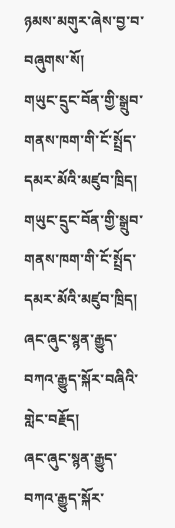ཉམས་མགུར་ཞེས་བྱ་བ་བཞུགས་སོ།
གཡུང་དྲུང་བོན་གྱི་སྒྲུབ་གནས་ཁག་གི་ངོ་སྤྲོད་དམར་མོའི་མཛུབ་ཁྲིད།
གཡུང་དྲུང་བོན་གྱི་སྒྲུབ་གནས་ཁག་གི་ངོ་སྤྲོད་དམར་མོའི་མཛུབ་ཁྲིད།
ཞང་ཞུང་སྙན་རྒྱུད་བཀའ་རྒྱུད་སྐོར་བཞིའི་གླེང་བརྗོད།
ཞང་ཞུང་སྙན་རྒྱུད་བཀའ་རྒྱུད་སྐོར་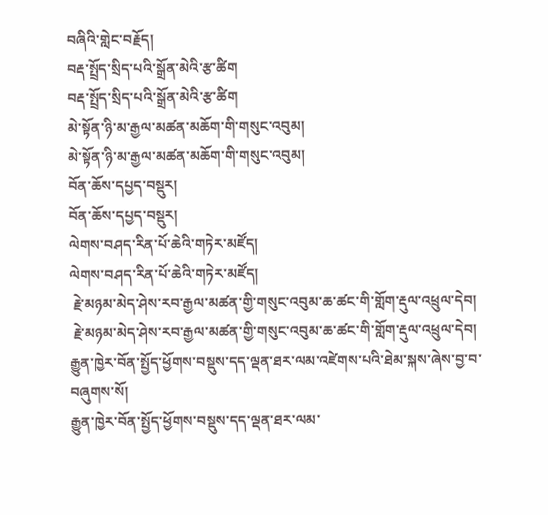བཞིའི་གླེང་བརྗོད།
བརྡ་སྤྲོད་སྲིད་པའི་སྒྲོན་མེའི་རྩ་ཚིག
བརྡ་སྤྲོད་སྲིད་པའི་སྒྲོན་མེའི་རྩ་ཚིག
མེ་སྟོན་ཉི་མ་རྒྱལ་མཚན་མཆོག་གི་གསུང་འབུམ།
མེ་སྟོན་ཉི་མ་རྒྱལ་མཚན་མཆོག་གི་གསུང་འབུམ།
བོན་ཆོས་དཔྱད་བསྡུར།
བོན་ཆོས་དཔྱད་བསྡུར།
ལེགས་བཤད་རིན་པོ་ཆེའི་གཏེར་མཛོད།
ལེགས་བཤད་རིན་པོ་ཆེའི་གཏེར་མཛོད།
 རྗེ་མཉམ་མེད་ཤེས་རབ་རྒྱལ་མཚན་གྱི་གསུང་འབུམ་ཆ་ཚང་གི་གློག་རྡུལ་འཕྲུལ་དེབ།
 རྗེ་མཉམ་མེད་ཤེས་རབ་རྒྱལ་མཚན་གྱི་གསུང་འབུམ་ཆ་ཚང་གི་གློག་རྡུལ་འཕྲུལ་དེབ།
རྒྱུན་ཁྱེར་བོན་སྤྱོད་ཕྱོགས་བསྡུས་དད་ལྡན་ཐར་ལམ་འཛེགས་པའི་ཐེམ་སྐས་ཞེས་བྱ་བ་བཞུགས་སོ།
རྒྱུན་ཁྱེར་བོན་སྤྱོད་ཕྱོགས་བསྡུས་དད་ལྡན་ཐར་ལམ་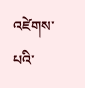འཛེགས་པའི་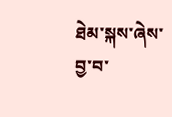ཐེམ་སྐས་ཞེས་བྱ་བ་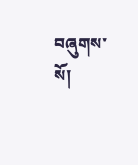བཞུགས་སོ།